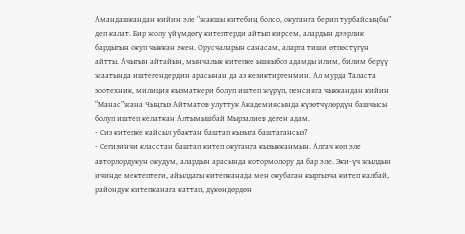Амандашкандан кийин эле “жакшы китебиң болсо, окуганга берип турбайсыңбы” деп калат. Бир жолу үйүмдөгү китептерди айтып кирсем, алардын дээрлик бардыгын окуп чыккан экен. Орусчаларын санасам, аларга тиши өтпөстүгүн айтты. Ачыгын айтайын, мынчалык китепке ышкыбоз адамды илим, билим берүү жаатында иштегендердин арасынан да аз кезиктиргенмин. Ал мурда Таласта зоотехник, милиция кызматкери болуп иштеп жүрүп, пенсияга чыккандан кийин “Манас”жана Чыңгыз Айтматов улуттук Академиясында күзөтчүлөрдүн башчысы болуп иштеп келаткан Алтымышбай Мырзалиев деген адам.
- Сиз китепке кайсыл убактан баштап кызыга баштагансыз?
- Сегизинчи класстан баштап китеп окуганга кызыкканмын. Алгач көп эле авторлордукун окудум, алардын арасында котормолору да бар эле. Эки-үч жылдын ичинде мектептеги, айылдагы китепканада мен окубаган кыргызча китеп калбай, райондук китепканага каттап, дүкөндөрдөн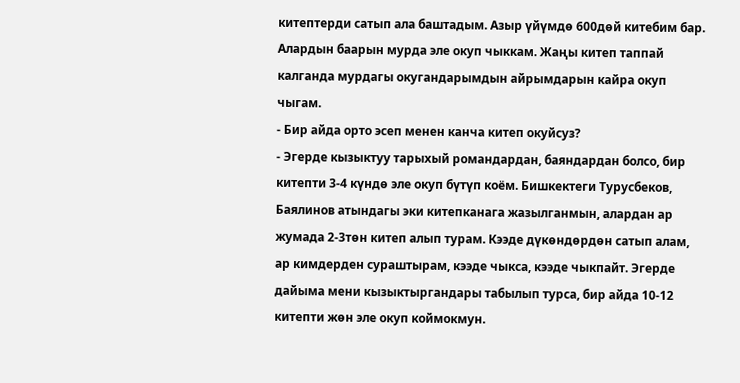китептерди сатып ала баштадым. Азыр үйүмдө 600дөй китебим бар. Алардын баарын мурда эле окуп чыккам. Жаңы китеп таппай калганда мурдагы окугандарымдын айрымдарын кайра окуп чыгам.
- Бир айда орто эсеп менен канча китеп окуйсуз?
- Эгерде кызыктуу тарыхый романдардан, баяндардан болсо, бир китепти 3-4 күндө эле окуп бүтүп коём. Бишкектеги Турусбеков, Баялинов атындагы эки китепканага жазылганмын, алардан ар жумада 2-3төн китеп алып турам. Кээде дүкөндөрдөн сатып алам, ар кимдерден сураштырам, кээде чыкса, кээде чыкпайт. Эгерде дайыма мени кызыктыргандары табылып турса, бир айда 10-12 китепти жөн эле окуп коймокмун.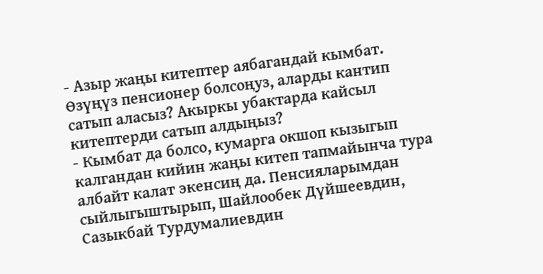- Азыр жаңы китептер аябагандай кымбат. Өзүңүз пенсионер болсоңуз, аларды кантип сатып аласыз? Акыркы убактарда кайсыл китептерди сатып алдыңыз?
- Кымбат да болсо, кумарга окшоп кызыгып калгандан кийин жаңы китеп тапмайынча тура албайт калат экенсиң да. Пенсияларымдан сыйлыгыштырып, Шайлообек Дүйшеевдин, Сазыкбай Турдумалиевдин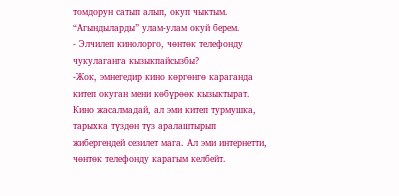томдорун сатып алып, окуп чыктым. “Агындыларды” улам-улам окуй берем.
- Элчилеп кинолорго, чөнтөк телефонду чукулаганга кызыкпайсызбы?
-Жок, эмнегедир кино көргөнгө караганда китеп окуган мени көбүрөөк кызыктырат. Кино жасалмадай, ал эми китеп турмушка, тарыхка түздөн түз аралаштырып жибергендей сезилет мага. Ал эми интернетти, чөнтөк телефонду карагым келбейт.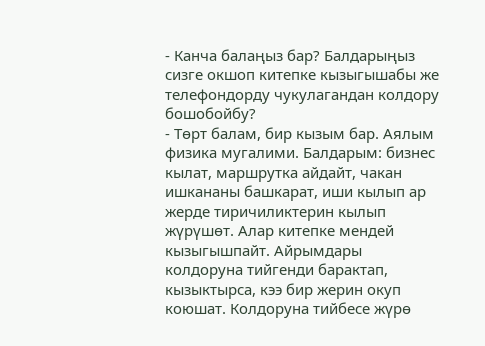- Канча балаңыз бар? Балдарыңыз сизге окшоп китепке кызыгышабы же телефондорду чукулагандан колдору бошобойбу?
- Төрт балам, бир кызым бар. Аялым физика мугалими. Балдарым: бизнес кылат, маршрутка айдайт, чакан ишкананы башкарат, иши кылып ар жерде тиричиликтерин кылып жүрүшөт. Алар китепке мендей кызыгышпайт. Айрымдары колдоруна тийгенди барактап, кызыктырса, кээ бир жерин окуп коюшат. Колдоруна тийбесе жүрө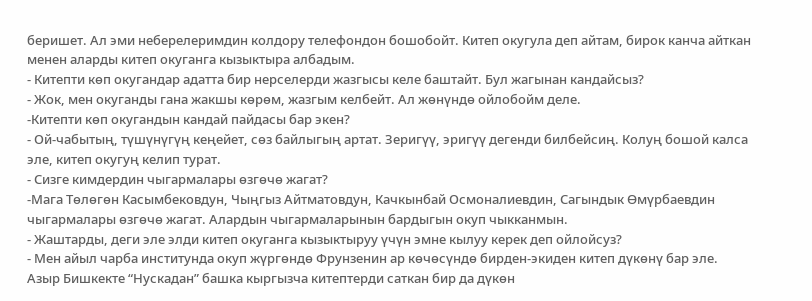беришет. Ал эми неберелеримдин колдору телефондон бошобойт. Китеп окугула деп айтам, бирок канча айткан менен аларды китеп окуганга кызыктыра албадым.
- Китепти көп окугандар адатта бир нерселерди жазгысы келе баштайт. Бул жагынан кандайсыз?
- Жок, мен окуганды гана жакшы көрөм, жазгым келбейт. Ал жөнүндө ойлобойм деле.
-Китепти көп окугандын кандай пайдасы бар экен?
- Ой-чабытың, түшүнүгүң кеңейет, сөз байлыгың артат. Зеригүү, эригүү дегенди билбейсиң. Колуң бошой калса эле, китеп окугуң келип турат.
- Сизге кимдердин чыгармалары өзгөчө жагат?
-Мага Төлөгөн Касымбековдун, Чыңгыз Айтматовдун, Качкынбай Осмоналиевдин, Сагындык Өмүрбаевдин чыгармалары өзгөчө жагат. Алардын чыгармаларынын бардыгын окуп чыкканмын.
- Жаштарды, деги эле элди китеп окуганга кызыктыруу үчүн эмне кылуу керек деп ойлойсуз?
- Мен айыл чарба институнда окуп жүргөндө Фрунзенин ар көчөсүндө бирден-экиден китеп дүкөнү бар эле. Азыр Бишкекте “Нускадан” башка кыргызча китептерди саткан бир да дүкөн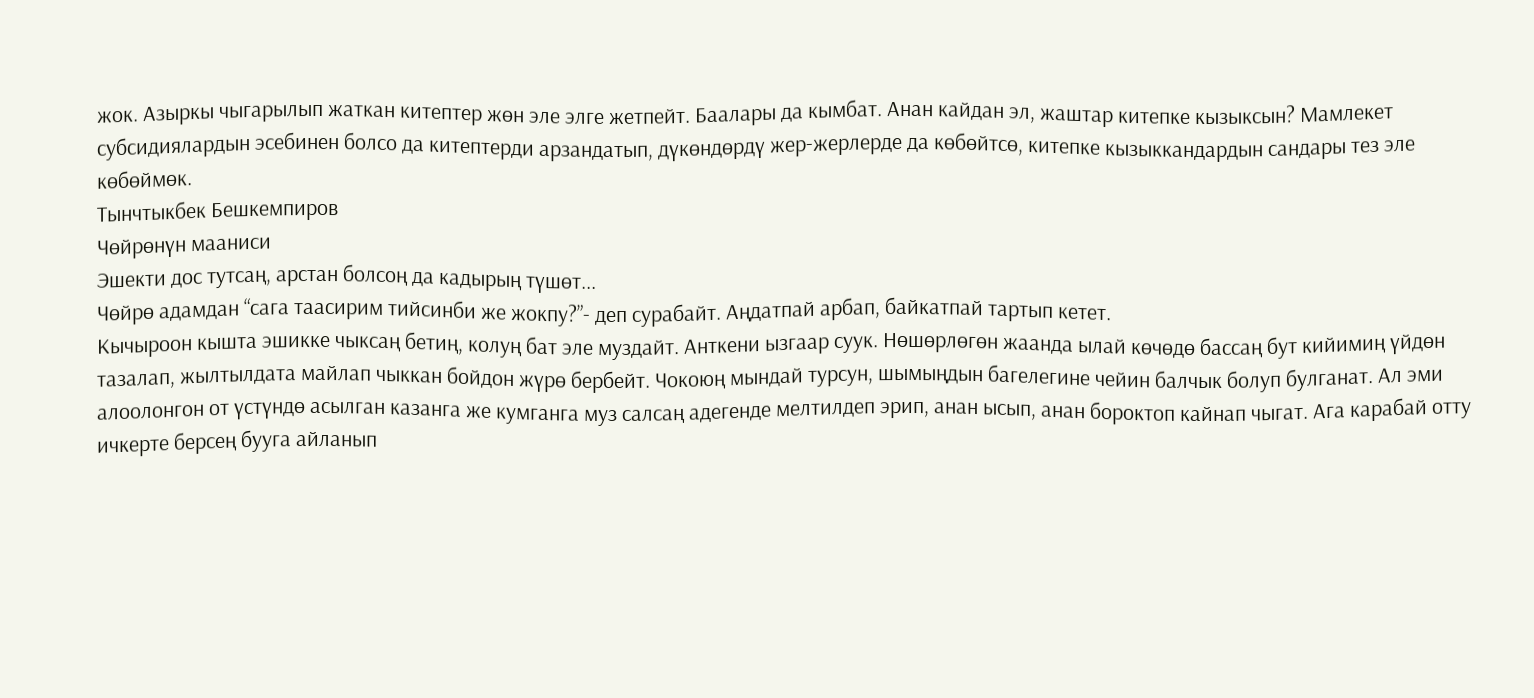жок. Азыркы чыгарылып жаткан китептер жөн эле элге жетпейт. Баалары да кымбат. Анан кайдан эл, жаштар китепке кызыксын? Мамлекет субсидиялардын эсебинен болсо да китептерди арзандатып, дүкөндөрдү жер-жерлерде да көбөйтсө, китепке кызыккандардын сандары тез эле көбөймөк.
Тынчтыкбек Бешкемпиров
Чөйрөнүн мааниси
Эшекти дос тутсаң, арстан болсоң да кадырың түшөт...
Чөйрө адамдан “сага таасирим тийсинби же жокпу?”- деп сурабайт. Аңдатпай арбап, байкатпай тартып кетет.
Кычыроон кышта эшикке чыксаң бетиң, колуң бат эле муздайт. Анткени ызгаар суук. Нөшөрлөгөн жаанда ылай көчөдө бассаң бут кийимиң үйдөн тазалап, жылтылдата майлап чыккан бойдон жүрө бербейт. Чокоюң мындай турсун, шымыңдын багелегине чейин балчык болуп булганат. Ал эми алоолонгон от үстүндө асылган казанга же кумганга муз салсаң адегенде мелтилдеп эрип, анан ысып, анан бороктоп кайнап чыгат. Ага карабай отту ичкерте берсең бууга айланып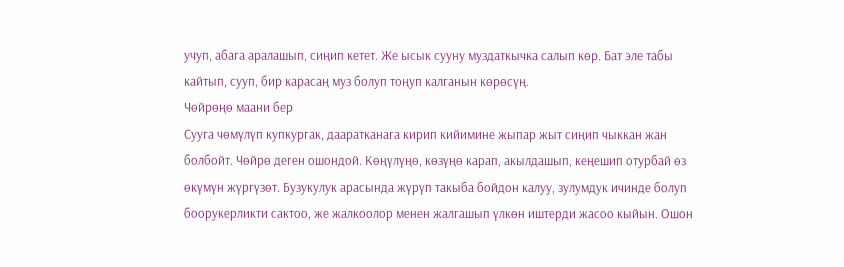учуп, абага аралашып, сиңип кетет. Же ысык сууну муздаткычка салып көр. Бат эле табы кайтып, сууп, бир карасаң муз болуп тоңуп калганын көрөсүң.
Чөйрөңө маани бер
Сууга чөмүлүп купкургак, дааратканага кирип кийимине жыпар жыт сиңип чыккан жан болбойт. Чөйрө деген ошондой. Көңүлүңө, көзүңө карап, акылдашып, кеңешип отурбай өз өкүмүн жүргүзөт. Бузукулук арасында жүрүп такыба бойдон калуу, зулумдук ичинде болуп боорукерликти сактоо, же жалкоолор менен жалгашып үлкөн иштерди жасоо кыйын. Ошон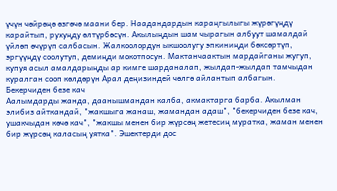үчүн чөйрөңө өзгөчө маани бер. Наадандардын караңгылыгы жүрөгүңдү карайтып, рухуңду өлтүрбөсүн. Акылыңдын шам чырагын албуут шамалдай үйлөп өчүрүп салбасын. Жалкоолордун ыкшоолугу эпкиниңди бөксөртүп, эргүүңдү соолутуп, демиңди мокотпосун. Мактанчаактын мардайганы жугуп, купуя асыл амалдарыңды ар кимге шарданалап, жылдап-жылдап тамчыдан куралган сооп көлдөрүн Арал деңизиндей чөлгө айлантып албагын.
Бекерчиден безе кач
Аалымдарды жанда, даанышмандан калба, акмактарга барба. Акылман элибиз айткандай, "жакшыга жанаш, жамандан адаш", "бекерчиден безе кач, ушакчыдан көчө кач", "жакшы менен бир жүрсөң жетесиң муратка, жаман менен бир жүрсөң каласың уятка". Эшектерди дос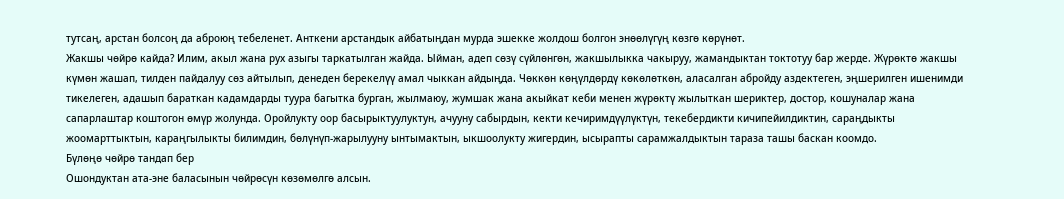тутсаң, арстан болсоң да аброюң тебеленет. Анткени арстандык айбатыңдан мурда эшекке жолдош болгон энөөлүгүң көзгө көрүнөт.
Жакшы чөйрө кайда? Илим, акыл жана рух азыгы таркатылган жайда. Ыйман, адеп сөзү сүйлөнгөн, жакшылыкка чакыруу, жамандыктан токтотуу бар жерде. Жүрөктө жакшы күмөн жашап, тилден пайдалуу сөз айтылып, денеден берекелүү амал чыккан айдыңда. Чөккөн көңүлдөрдү көкөлөткөн, аласалган абройду аздектеген, эңшерилген ишенимди тикелеген, адашып бараткан кадамдарды туура багытка бурган, жылмаюу, жумшак жана акыйкат кеби менен жүрөктү жылыткан шериктер, достор, кошуналар жана сапарлаштар коштогон өмүр жолунда. Оройлукту оор басырыктуулуктун, ачууну сабырдын, кекти кечиримдүүлүктүн, текебердикти кичипейилдиктин, сараңдыкты жоомарттыктын, караңгылыкты билимдин, бөлүнүп-жарылууну ынтымактын, ыкшоолукту жигердин, ысырапты сарамжалдыктын тараза ташы баскан коомдо.
Бүлөңө чөйрө тандап бер
Ошондуктан ата-эне баласынын чөйрөсүн көзөмөлгө алсын.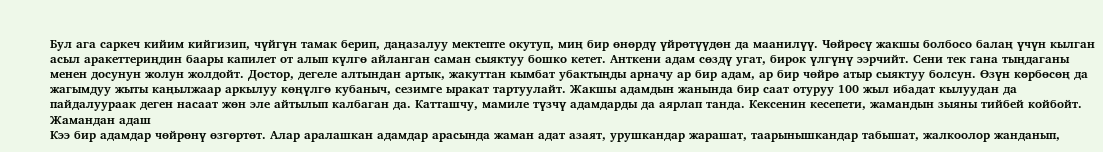Бул ага саркеч кийим кийгизип, чүйгүн тамак берип, даңазалуу мектепте окутуп, миң бир өнөрдү үйрөтүүдөн да маанилүү. Чөйрөсү жакшы болбосо балаң үчүн кылган асыл аракеттериңдин баары капилет от алып күлгө айланган саман сыяктуу бошко кетет. Анткени адам сөздү угат, бирок үлгүнү ээрчийт. Сени тек гана тыңдаганы менен досунун жолун жолдойт. Достор, дегеле алтындан артык, жакуттан кымбат убактыңды арначу ар бир адам, ар бир чөйрө атыр сыяктуу болсун. Өзүн көрбөсөң да жагымдуу жыты каңылжаар аркылуу көңүлгө кубаныч, сезимге ыракат тартуулайт. Жакшы адамдын жанында бир саат отуруу 100 жыл ибадат кылуудан да пайдалуураак деген насаат жөн эле айтылып калбаган да. Катташчу, мамиле түзчү адамдарды да аярлап танда. Кексенин кесепети, жамандын зыяны тийбей койбойт.
Жамандан адаш
Кээ бир адамдар чөйрөнү өзгөртөт. Алар аралашкан адамдар арасында жаман адат азаят, урушкандар жарашат, таарынышкандар табышат, жалкоолор жанданып,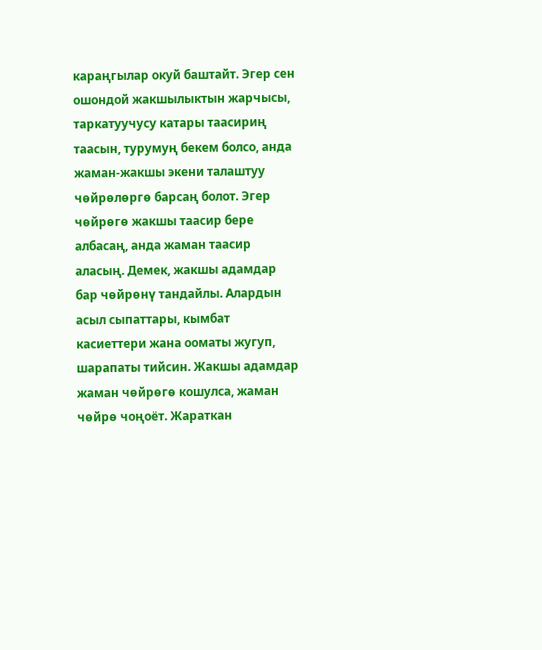караңгылар окуй баштайт. Эгер сен ошондой жакшылыктын жарчысы, таркатуучусу катары таасириң таасын, турумуң бекем болсо, анда жаман-жакшы экени талаштуу чөйрөлөргө барсаң болот. Эгер чөйрөгө жакшы таасир бере албасаң, анда жаман таасир аласың. Демек, жакшы адамдар бар чөйрөнү тандайлы. Алардын асыл сыпаттары, кымбат касиеттери жана ооматы жугуп, шарапаты тийсин. Жакшы адамдар жаман чөйрөгө кошулса, жаман чөйрө чоңоёт. Жараткан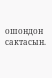ошондон сактасын.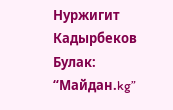Нуржигит Кадырбеков
Булак: “Майдан.kg”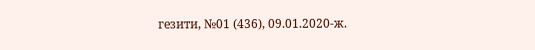гезити, №01 (436), 09.01.2020-ж.